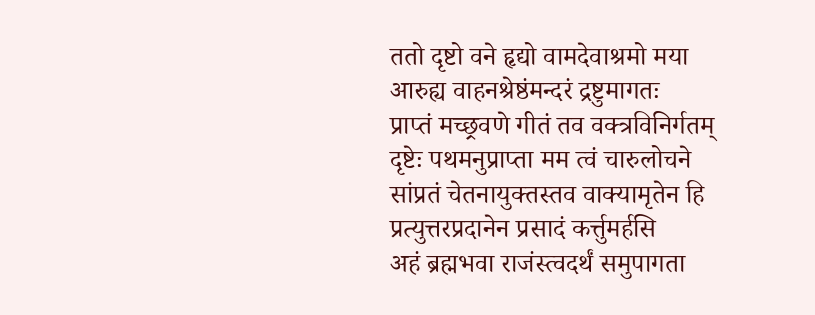ततो दृष्टो वने हृद्यो वामदेवाश्रमो मया
आरुह्य वाहनश्रेष्ठंमन्दरं द्रष्टुमागतः
प्राप्तं मच्छ्रवणे गीतं तव वक्त्रविनिर्गतम्
दृष्टेः पथमनुप्राप्ता मम त्वं चारुलोचने
सांप्रतं चेतनायुक्तस्तव वाक्यामृतेन हि
प्रत्युत्तरप्रदानेन प्रसादं कर्त्तुमर्हसि
अहं ब्रह्मभवा राजंस्त्वदर्थं समुपागता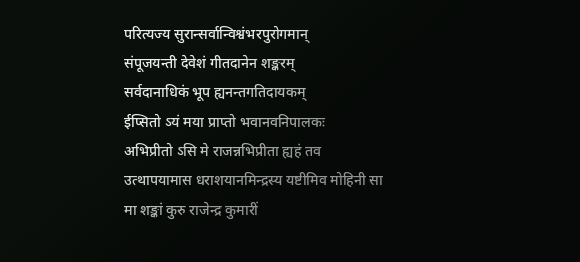परित्यज्य सुरान्सर्वान्विश्वंभरपुरोगमान्
संपूजयन्ती देवेशं गीतदानेन शङ्करम्
सर्वदानाधिकं भूप ह्यनन्तगतिदायकम्
ईप्सितो ऽयं मया प्राप्तो भवानवनिपालकः
अभिप्रीतो ऽसि मे राजन्नभिप्रीता ह्यहं तव
उत्थापयामास धराशयानमिन्द्रस्य यष्टीमिव मोहिनी सा
मा शङ्कां कुरु राजेन्द्र कुमारीं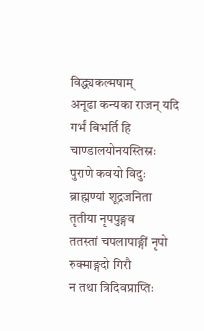विद्ध्यकल्मषाम्
अनूढा कन्यका राजन् यदि गर्भं बिभर्ति हि
चाण्डालयोनयस्तिस्रः पुराणे कवयो विदुः
ब्राह्मण्यां शूद्रजनिता तृतीया नृपपुङ्गव
ततस्तां चपलापाङ्गीं नृपो रुक्माङ्गदो गिरौ
न तथा त्रिदिवप्राप्तिः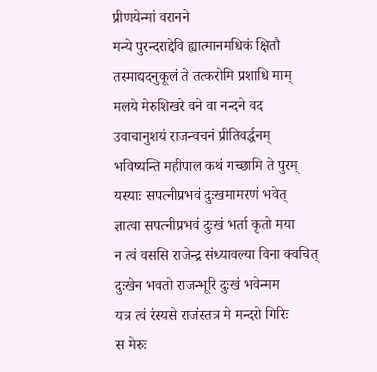प्रीणयेन्मां वरानने
मन्ये पुरन्दराद्देवि ह्यात्मानमधिकं क्षितौ
तस्माद्यदनुकूलं ते तत्करोमि प्रशाधि माम्
मलये मेरुशिखरे वने वा नन्दने वद
उवाचानुशयं राजन्वचनं प्रीतिवर्द्धनम्
भविष्यन्ति महीपाल कथं गच्छामि ते पुरम्
यस्याः सपत्नीप्रभवं दुःखमामरणं भवेत्
ज्ञात्वा सपत्नीप्रभवं दुःखं भर्ता कृतो मया
न त्वं वससि राजेन्द्र संध्यावल्या विना क्वचित्
दुःखेन भवतो राजन्भूरि दुःखं भवेन्मम
यत्र त्वं रंस्यसे राजंस्तत्र मे मन्दरो गिरिः
स मेरुः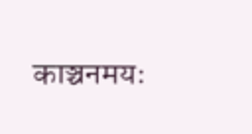काञ्चनमयः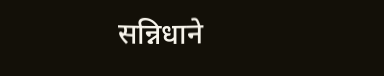सन्निधाने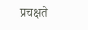प्रचक्षते